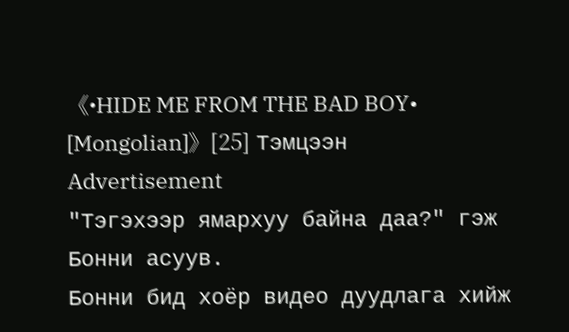《•HIDE ME FROM THE BAD BOY• [Mongolian]》[25] Тэмцээн
Advertisement
"Тэгэхээр ямархуу байна даа?" гэж Бонни асуув.
Бонни бид хоёр видео дуудлага хийж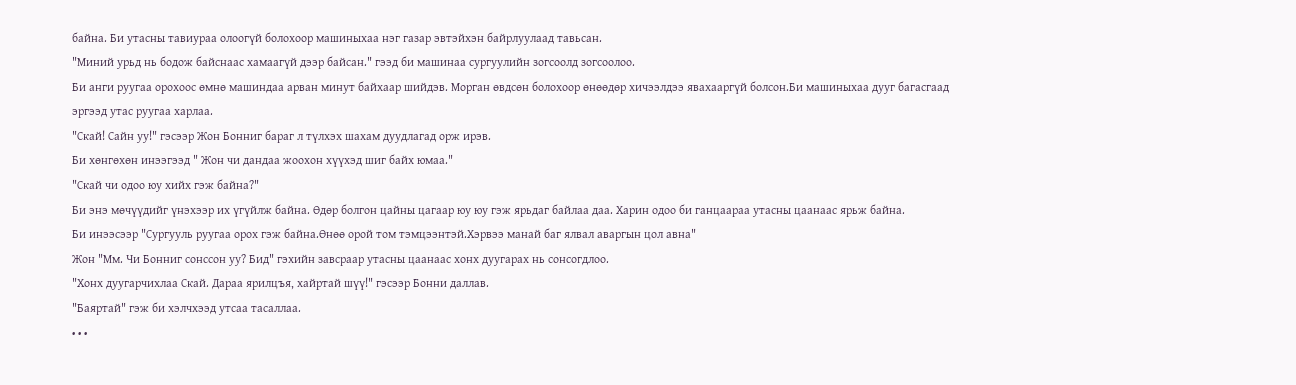байна. Би утасны тавиураа олоогүй болохоор машиныхаа нэг газар эвтэйхэн байрлуулаад тавьсан.
"Миний урьд нь бодож байснаас хамаагүй дээр байсан." гээд би машинаа сургуулийн зогсоолд зогсоолоо.
Би анги руугаа орохоос өмнө машиндаа арван минут байхаар шийдэв. Морган өвдсөн болохоор өнөөдөр хичээлдээ явахааргүй болсон.Би машиныхаа дууг багасгаад эргээд утас руугаа харлаа.
"Скай! Сайн уу!" гэсээр Жон Бонниг бараг л түлхэх шахам дуудлагад орж ирэв.
Би хөнгөхөн инээгээд " Жон чи дандаа жоохон хүүхэд шиг байх юмаа."
"Скай чи одоо юу хийх гэж байна?"
Би энэ мөчүүдийг үнэхээр их үгүйлж байна. Өдөр болгон цайны цагаар юу юу гэж ярьдаг байлаа даа. Харин одоо би ганцаараа утасны цаанаас ярьж байна.
Би инээсээр "Сургууль руугаа орох гэж байна.Өнөө орой том тэмцээнтэй.Хэрвээ манай баг ялвал аваргын цол авна"
Жон "Мм. Чи Бонниг сонссон уу? Бид" гэхийн завсраар утасны цаанаас хонх дуугарах нь сонсогдлоо.
"Хонх дуугарчихлаа Скай. Дараа ярилцъя, хайртай шүү!" гэсээр Бонни даллав.
"Баяртай" гэж би хэлчхээд утсаа тасаллаа.
• • •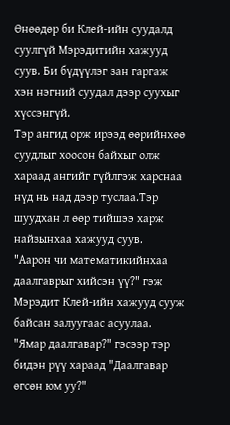Өнөөдөр би Клей-ийн суудалд суулгүй Мэрэдитийн хажууд суув. Би бүдүүлэг зан гаргаж хэн нэгний суудал дээр суухыг хүссэнгүй.
Тэр ангид орж ирээд өөрийнхөө суудлыг хоосон байхыг олж хараад ангийг гүйлгэж харснаа нүд нь над дээр туслаа.Тэр шуудхан л өөр тийшээ харж найзынхаа хажууд суув.
"Аарон чи математикийнхаа даалгаврыг хийсэн үү?" гэж Мэрэдит Клей-ийн хажууд сууж байсан залуугаас асуулаа.
"Ямар даалгавар?" гэсээр тэр бидэн рүү хараад "Даалгавар өгсөн юм уу?"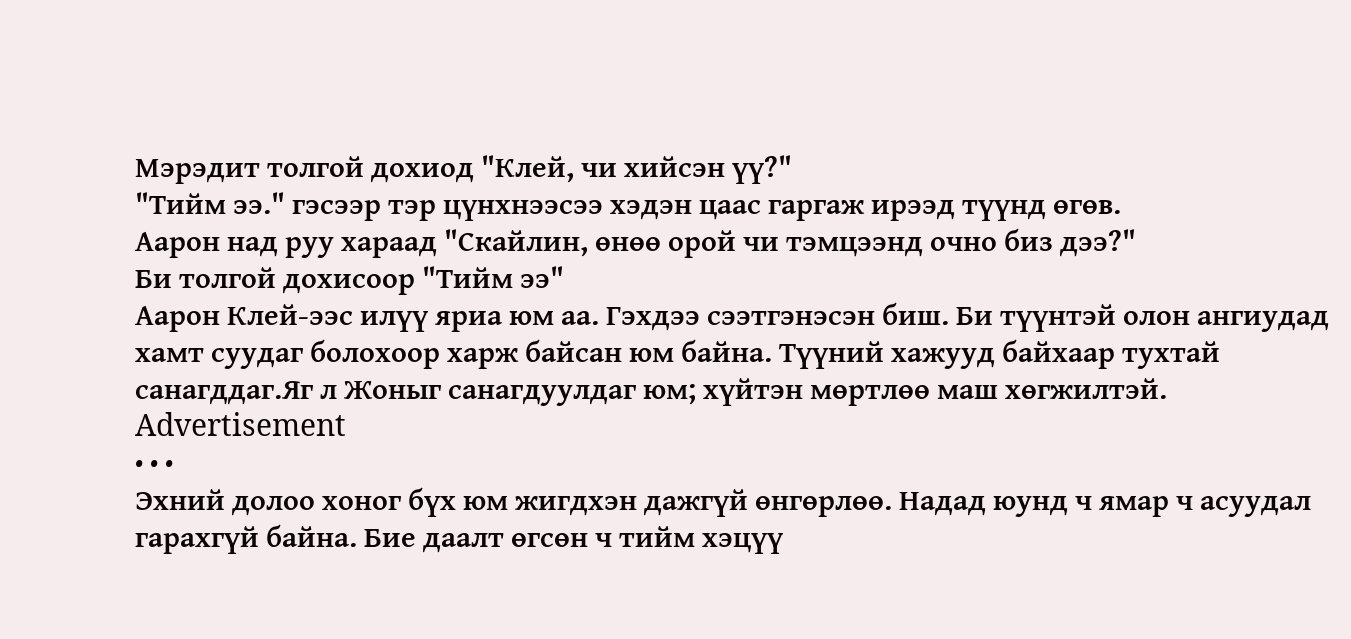Мэрэдит толгой дохиод "Клей, чи хийсэн үү?"
"Тийм ээ." гэсээр тэр цүнхнээсээ хэдэн цаас гаргаж ирээд түүнд өгөв.
Аарон над руу хараад "Скайлин, өнөө орой чи тэмцээнд очно биз дээ?"
Би толгой дохисоор "Тийм ээ"
Аарон Клей-ээс илүү яриа юм аа. Гэхдээ сээтгэнэсэн биш. Би түүнтэй олон ангиудад хамт суудаг болохоор харж байсан юм байна. Түүний хажууд байхаар тухтай санагддаг.Яг л Жоныг санагдуулдаг юм; хүйтэн мөртлөө маш хөгжилтэй.
Advertisement
• • •
Эхний долоо хоног бүх юм жигдхэн дажгүй өнгөрлөө. Надад юунд ч ямар ч асуудал гарахгүй байна. Бие даалт өгсөн ч тийм хэцүү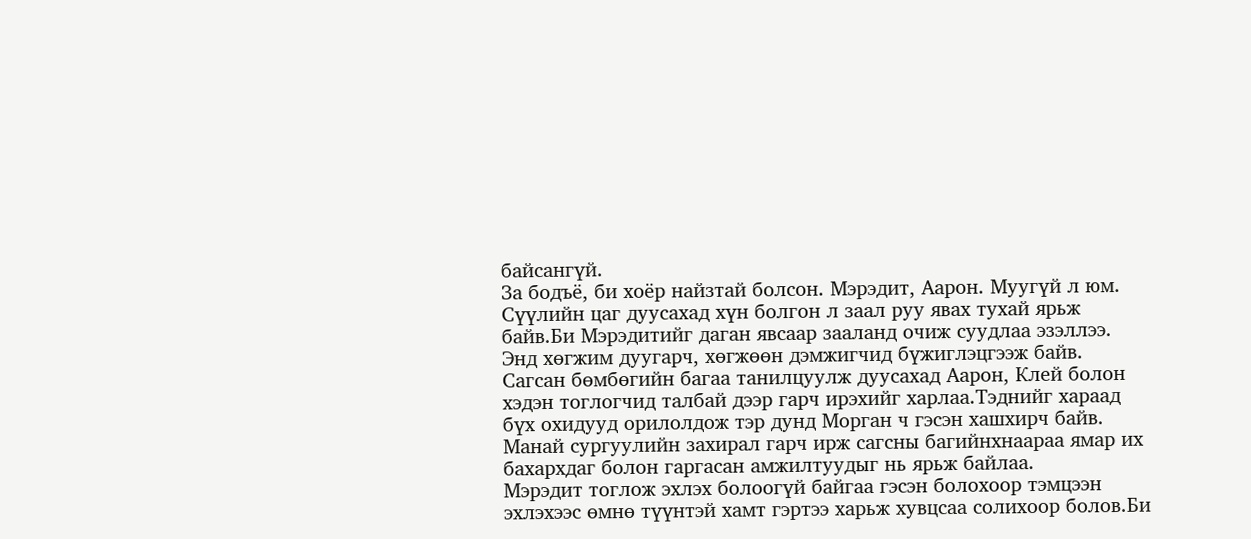байсангүй.
За бодъё, би хоёр найзтай болсон. Мэрэдит, Аарон. Муугүй л юм.
Сүүлийн цаг дуусахад хүн болгон л заал руу явах тухай ярьж байв.Би Мэрэдитийг даган явсаар зааланд очиж суудлаа эзэллээ. Энд хөгжим дуугарч, хөгжөөн дэмжигчид бүжиглэцгээж байв. Сагсан бөмбөгийн багаа танилцуулж дуусахад Аарон, Клей болон хэдэн тоглогчид талбай дээр гарч ирэхийг харлаа.Тэднийг хараад бүх охидууд орилолдож тэр дунд Морган ч гэсэн хашхирч байв.
Манай сургуулийн захирал гарч ирж сагсны багийнхнаараа ямар их бахархдаг болон гаргасан амжилтуудыг нь ярьж байлаа.
Мэрэдит тоглож эхлэх болоогүй байгаа гэсэн болохоор тэмцээн эхлэхээс өмнө түүнтэй хамт гэртээ харьж хувцсаа солихоор болов.Би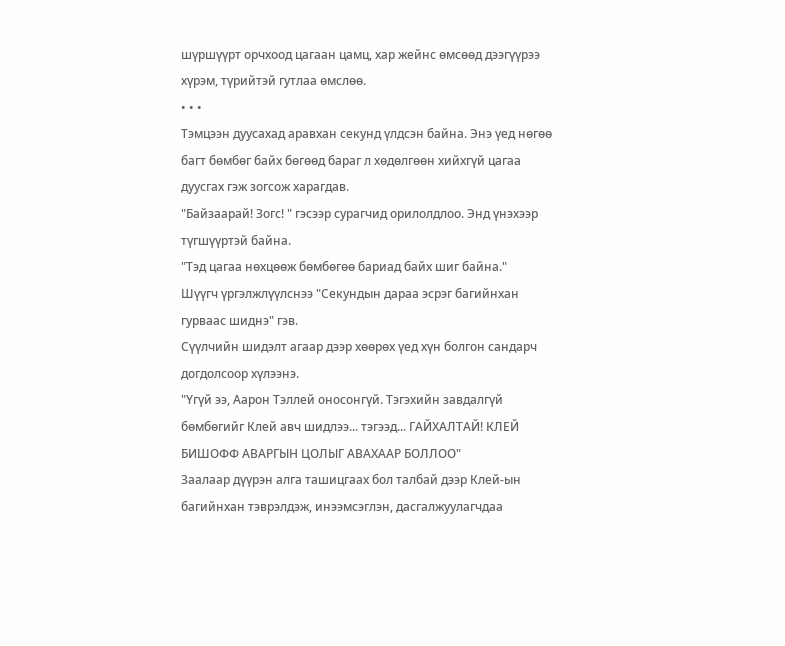шүршүүрт орчхоод цагаан цамц, хар жейнс өмсөөд дээгүүрээ хүрэм, түрийтэй гутлаа өмслөө.
• • •
Тэмцээн дуусахад аравхан секунд үлдсэн байна. Энэ үед нөгөө багт бөмбөг байх бөгөөд бараг л хөдөлгөөн хийхгүй цагаа дуусгах гэж зогсож харагдав.
"Байзаарай! Зогс! " гэсээр сурагчид орилолдлоо. Энд үнэхээр түгшүүртэй байна.
"Тэд цагаа нөхцөөж бөмбөгөө бариад байх шиг байна."
Шүүгч үргэлжлүүлснээ "Секундын дараа эсрэг багийнхан гурваас шиднэ" гэв.
Сүүлчийн шидэлт агаар дээр хөөрөх үед хүн болгон сандарч догдолсоор хүлээнэ.
"Үгүй ээ, Аарон Тэллей оносонгүй. Тэгэхийн завдалгүй бөмбөгийг Клей авч шидлээ... тэгээд... ГАЙХАЛТАЙ! КЛЕЙ БИШОФФ АВАРГЫН ЦОЛЫГ АВАХААР БОЛЛОО"
Заалаар дүүрэн алга ташицгаах бол талбай дээр Клей-ын багийнхан тэврэлдэж, инээмсэглэн, дасгалжуулагчдаа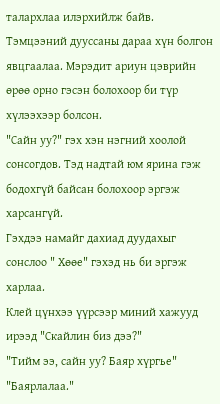талархлаа илэрхийлж байв.
Тэмцээний дууссаны дараа хүн болгон явцгаалаа. Мэрэдит ариун цэврийн өрөө орно гэсэн болохоор би түр хүлээхээр болсон.
"Сайн уу?" гэх хэн нэгний хоолой сонсогдов. Тэд надтай юм ярина гэж бодохгүй байсан болохоор эргэж харсангүй.
Гэхдээ намайг дахиад дуудахыг сонслоо " Хөөе" гэхэд нь би эргэж харлаа.
Клей цүнхээ үүрсээр миний хажууд ирээд "Скайлин биз дээ?"
"Тийм ээ, сайн уу? Баяр хүргье"
"Баярлалаа."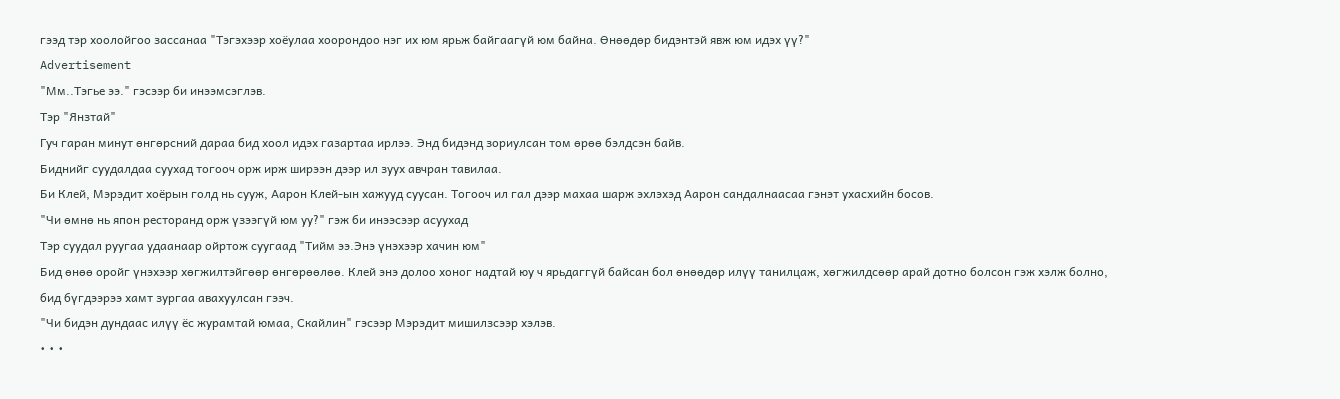гээд тэр хоолойгоо зассанаа "Тэгэхээр хоёулаа хоорондоо нэг их юм ярьж байгаагүй юм байна. Өнөөдөр бидэнтэй явж юм идэх үү?"
Advertisement
"Мм..Тэгье ээ." гэсээр би инээмсэглэв.
Тэр "Янзтай"
Гуч гаран минут өнгөрсний дараа бид хоол идэх газартаа ирлээ. Энд бидэнд зориулсан том өрөө бэлдсэн байв.
Биднийг суудалдаа суухад тогооч орж ирж ширээн дээр ил зуух авчран тавилаа.
Би Клей, Мэрэдит хоёрын голд нь сууж, Аарон Клей-ын хажууд суусан. Тогооч ил гал дээр махаа шарж эхлэхэд Аарон сандалнаасаа гэнэт ухасхийн босов.
"Чи өмнө нь япон ресторанд орж үзээгүй юм уу?" гэж би инээсээр асуухад
Тэр суудал руугаа удаанаар ойртож суугаад "Тийм ээ.Энэ үнэхээр хачин юм"
Бид өнөө оройг үнэхээр хөгжилтэйгөөр өнгөрөөлөө. Клей энэ долоо хоног надтай юу ч ярьдаггүй байсан бол өнөөдөр илүү танилцаж, хөгжилдсөөр арай дотно болсон гэж хэлж болно, бид бүгдээрээ хамт зургаа авахуулсан гээч.
"Чи бидэн дундаас илүү ёс журамтай юмаа, Скайлин" гэсээр Мэрэдит мишилзсээр хэлэв.
• • •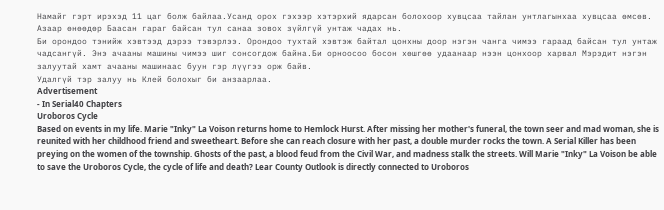Намайг гэрт ирэхэд 11 цаг болж байлаа.Усанд орох гэхээр хэтэрхий ядарсан болохоор хувцсаа тайлан унтлагынхаа хувцсаа өмсөв. Азаар өнөөдөр Баасан гараг байсан тул санаа зовох зүйлгүй унтаж чадах нь.
Би орондоо тэнийж хэвтээд дэрээ тэвэрлээ. Орондоо тухтай хэвтэж байтал цонхны доор нэгэн чанга чимээ гараад байсан тул унтаж чадсангүй. Энэ ачааны машины чимээ шиг сонсогдож байна.Би орноосоо босон хөшгөө удаанаар нээн цонхоор харвал Мэрэдит нэгэн залуутай хамт ачааны машинаас буун гэр лүүгээ орж байв.
Удалгүй тэр залуу нь Клей болохыг би анзаарлаа.
Advertisement
- In Serial40 Chapters
Uroboros Cycle
Based on events in my life. Marie "Inky" La Voison returns home to Hemlock Hurst. After missing her mother's funeral, the town seer and mad woman, she is reunited with her childhood friend and sweetheart. Before she can reach closure with her past, a double murder rocks the town. A Serial Killer has been preying on the women of the township. Ghosts of the past, a blood feud from the Civil War, and madness stalk the streets. Will Marie "Inky" La Voison be able to save the Uroboros Cycle, the cycle of life and death? Lear County Outlook is directly connected to Uroboros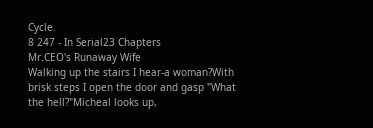Cycle.
8 247 - In Serial23 Chapters
Mr.CEO's Runaway Wife
Walking up the stairs I hear-a woman?With brisk steps I open the door and gasp "What the hell?"Micheal looks up,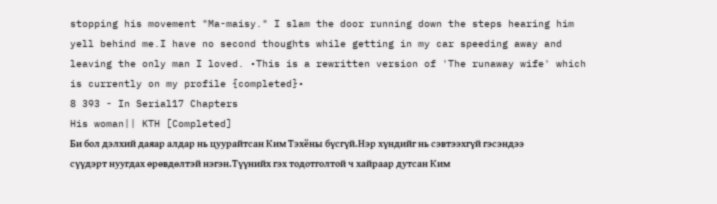stopping his movement "Ma-maisy." I slam the door running down the steps hearing him yell behind me.I have no second thoughts while getting in my car speeding away and leaving the only man I loved. •This is a rewritten version of 'The runaway wife' which is currently on my profile {completed}•
8 393 - In Serial17 Chapters
His woman|| KTH [Completed]
Би бол дэлхий даяар алдар нь цуурайтсан Ким Тэхёны бүсгүй.Нэр хүндийг нь сэвтээхгүй гэсэндээ сүүдэрт нуугдах өрөвдөлтэй нэгэн.Түүнийх гэх тодотголтой ч хайраар дутсан Ким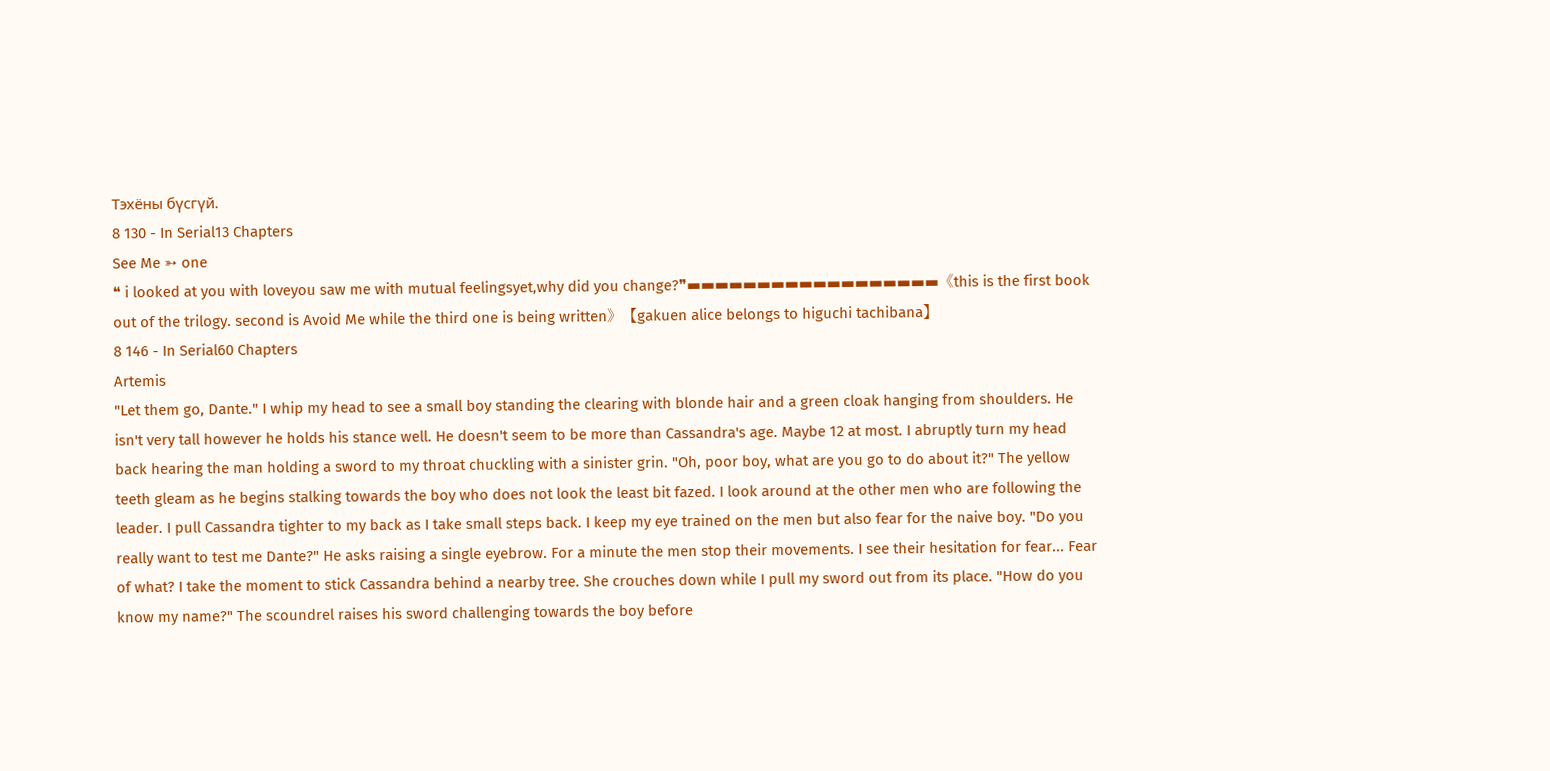Тэхёны бүсгүй.
8 130 - In Serial13 Chapters
See Me ➳ one
❝ i looked at you with loveyou saw me with mutual feelingsyet,why did you change?❞▬▬▬▬▬▬▬▬▬▬▬▬▬▬▬▬▬▬《this is the first book out of the trilogy. second is Avoid Me while the third one is being written》【gakuen alice belongs to higuchi tachibana】
8 146 - In Serial60 Chapters
Artemis
"Let them go, Dante." I whip my head to see a small boy standing the clearing with blonde hair and a green cloak hanging from shoulders. He isn't very tall however he holds his stance well. He doesn't seem to be more than Cassandra's age. Maybe 12 at most. I abruptly turn my head back hearing the man holding a sword to my throat chuckling with a sinister grin. "Oh, poor boy, what are you go to do about it?" The yellow teeth gleam as he begins stalking towards the boy who does not look the least bit fazed. I look around at the other men who are following the leader. I pull Cassandra tighter to my back as I take small steps back. I keep my eye trained on the men but also fear for the naive boy. "Do you really want to test me Dante?" He asks raising a single eyebrow. For a minute the men stop their movements. I see their hesitation for fear... Fear of what? I take the moment to stick Cassandra behind a nearby tree. She crouches down while I pull my sword out from its place. "How do you know my name?" The scoundrel raises his sword challenging towards the boy before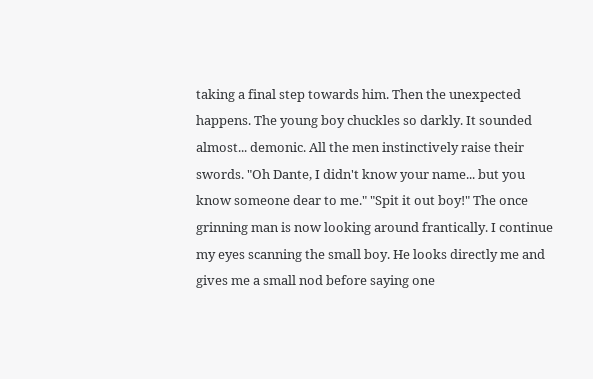taking a final step towards him. Then the unexpected happens. The young boy chuckles so darkly. It sounded almost... demonic. All the men instinctively raise their swords. "Oh Dante, I didn't know your name... but you know someone dear to me." "Spit it out boy!" The once grinning man is now looking around frantically. I continue my eyes scanning the small boy. He looks directly me and gives me a small nod before saying one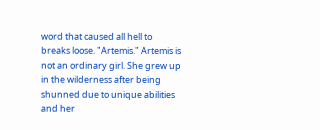word that caused all hell to breaks loose. "Artemis." Artemis is not an ordinary girl. She grew up in the wilderness after being shunned due to unique abilities and her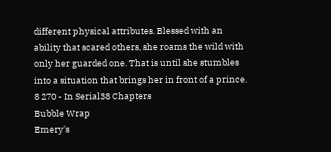different physical attributes. Blessed with an ability that scared others, she roams the wild with only her guarded one. That is until she stumbles into a situation that brings her in front of a prince.
8 270 - In Serial38 Chapters
Bubble Wrap
Emery's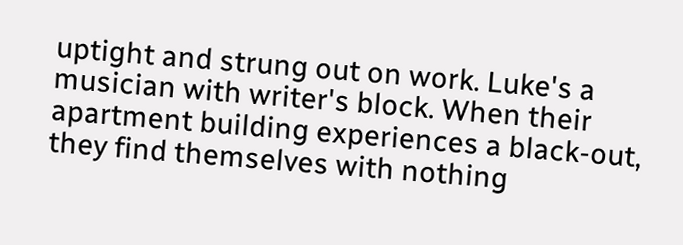uptight and strung out on work. Luke's a musician with writer's block. When their apartment building experiences a black-out, they find themselves with nothing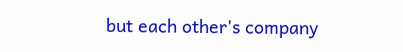but each other's company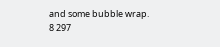and some bubble wrap.
8 297